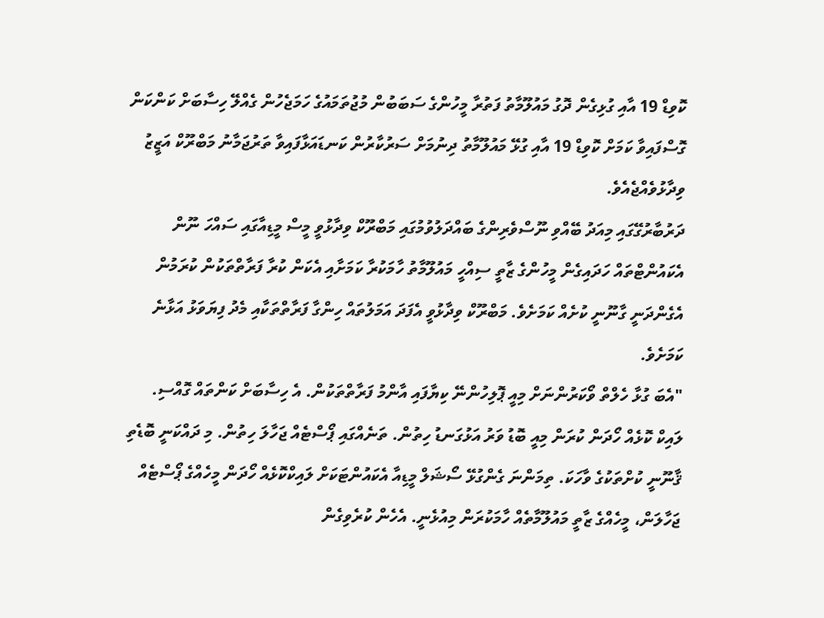ކޮވިޑް 19 އާއި ގުޅިގެން ދޮގު މައުލޫމާތު ފަތުރާ މީހުންގެ ސަބަބުން މުޖުތަމައުގެ ހަމަޖެހުން ގެއްލޭ ހިސާބަށް ކަންކަން ގޮސްފައިވާ ކަމަށް ކޮވިޑް 19 އާއި ގުޅޭ މައުލޫމާތު ދިނުމަށް ސަރުކާރުން ކަނޑައަޅާފައިވާ ތަރުޖަމާނު މަބްރޫކް އަޒީޒު ވިދާޅުވެއްޖެއެވެ.
ދަރުބާރުގޭގައި މިއަދު ބޭއްވި ނޫސްވެރިންގެ ބައްދަލުވުމުގައި މަބްރޫކް ވިދާޅުވީ މީސް މީޑިއާގައި ސައްހަ ނޫން އެކައުންޓްތައް ހަދައިގެން މީހުންގެ ޒާތީ ސިއްހީ މައުލޫމާތު ހާމަކުރާ ކަމަށާއި އެކަން ކުރާ ފަރާތްތަކުން ކުރަމުން އެގެންދަނީ ގާނޫނީ ކުށެއް ކަމަށެވެ. މަބްރޫކް ވިދާޅުވީ އެފަދަ އަމަލުތައް ހިންގާ ފަރާތްތަކާއި މެދު ފިޔަވަޅު އަޅާނެ ކަމަށެވެ.
"އެބަ ގުޅާ ހެލްތް ވޯކަރުންނަށް މިއީ ޕޮލިހުންނޭ ކިޔާފައި އާންމު ފަރާތްތަކުން. އެ ހިސާބަށް ކަންތައް ގޮއްސި. ލައިކް ކޮޅެއް ހޯދަން ކުރަން މިއީ ބޮޑު ވަރު އަޅުގަނޑު ހިތުން. ތަނެއްގައި ޕޯސްޓެއް ޖަހާލަ ހިތުން. މި ދައްކަނީ ބޮޑެތި ޤާނޫނީ ކުށްތަކުގެ ވާހަކަ. ތިމަންނަ ގެންގުޅޭ ސޯޝަލް މީޑިއާ އެކައުންޓަކަށް ލައިކްކޮޅެއް ހޯދަން މީހެއްގެ ޕޯސްޓެއް ޖަހާލަން، މީހެއްގެ ޒާތީ މައުލޫމާތެއް ހާމަކުރަން މިއުޅެނީ. އެހެން ކުރެވިގެން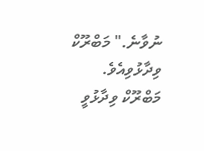ނުވާނެ." މަބްރޫކް ވިދާޅުވިއެވެ.
މަބްރޫކް ވިދާޅުވީ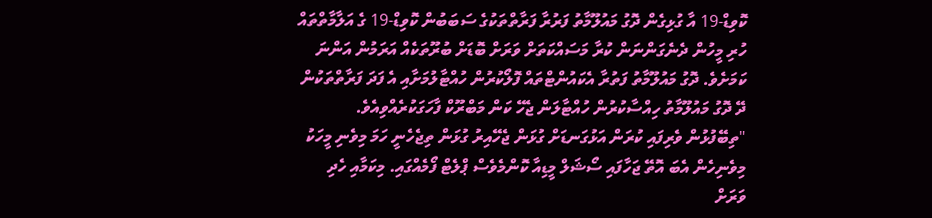ކޮވިޑް-19 އާ ގުޅިގެން ދޮގު މައުލޫމާތު ފަރުރާ ފަރާތްތަކުގެ ސަބަބުން ކޮވިޑް-19 ގެ އަލާމާތްތައް ހުރި މީހުން ދެނެގަންނަން ކުރާ މަސައްކަތަށް ވަރަށް ބޮޑަށް ބުރޫތަކެއް އަރަމުން އަންނަ ކަމަށެވެ. ދޮގު މައުލޫމާތު ފަތުރާ އެކައުންޓްތައް ފޮލޯކުރުން ހުއްޓާލުމަށާއި އެ ފަދަ ފަރާތްތަކުން ދޭ ދޮގު މައުލޫމާތު ހިއްސާކުރުން ހުއްޓާލަން ޖެހޭ ކަން މަބްރޫކް ފާހަގަކުރެއްވިއެވެ.
"ތިބޭފުޅުން ވެރިފައި ކުރަން އަޅުގަނޑަށް ގުޅަން ޖެހޭއިރު ގުޅަން ތިޖެހެނީ ހަމަ މިވެނި މީހަކު މިވެނިހެން އެބަ އޮތޭ ޖަހާފައި ސޯޝަލް މީޑިއާ ކޮންމެވެސް ޕްލެޓް ފޯމެއްގައި. މިކަމާއި ހެދި ވަރަށް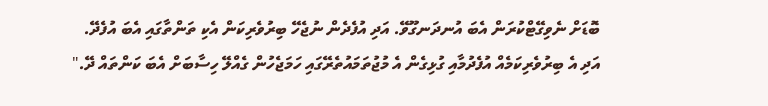ބޮޑަށް ނެވިގޭޓްކުރަން އެބަ އުނދަނގޫވޭ. އަދި އުފެދެން ނުޖެހޭ ބިރުވެރިކަން އެކި ތަންތާގައި އެބަ އުފެދޭ. އަދި އެ ބިރުވެރިކަމެއް އުފެދުމާއި ގުޅިގެން އެ މުޖުތަމައުތެރޭގައި ހަމަޖެހުން ގެއްލޭ ހިސާބަށް އެބަ ކަންތައް ދޭ."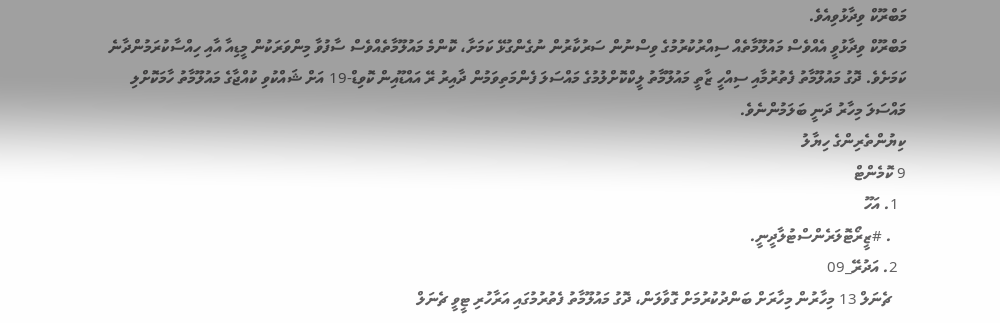މަބްރޫކް ވިދާޅުވިއެވެ.
މަބްރޫކް ވިދާޅުވީ އެއްވެސް މައުލޫމާތެއް ސިއްރުކުރުމުގެ ވިސްނުން ސަރުކާރުން ނުގެންގުޅޭ ކަމަށާ، ކޮންމެ މައުލޫމާތެއްވެސް ސާފުވާ މިންވަރަކުން މީޑިއާ އާއި ހިއްސާކުރަމުންދާނެ ކަމަށެވެ. ދޮގު މައުލޫމާތު ފެތުރުމާއި ސިއްހީ ޒާތީ މައުލޫމާތު ލީކްކޮށްލުމުގެ މައްސަލަ ފެންމަތިވަމުން ދާއިރު ރޭ އައްޑޫއިން ކޮވިޑް-19 އަށް ޝައްކުވި ކުއްޖާގެ މައުލޫމާތު ހާމަކޮށްލި މައްސަލަ މިހާރު ދަނީ ބަލަމުންނެވެ.
ކިޔުންތެރިންގެ ހިޔާލު
9 ކޮމެންޓް
  1. އަހޫ
    . #ޒީރޯޓޮލަރެންސްޓުލާދީނީ.
  2. އަދުރޭ_09
    ޗެނަލް 13 މިހާރުން މިހާރަށް ބަންދުކުރުމަށް ގޮވާލަން، ދޮގު މައުލޫމާތު ފެތުރުމުގައި އަރާހުރި ޓީވީ ޗެނަލް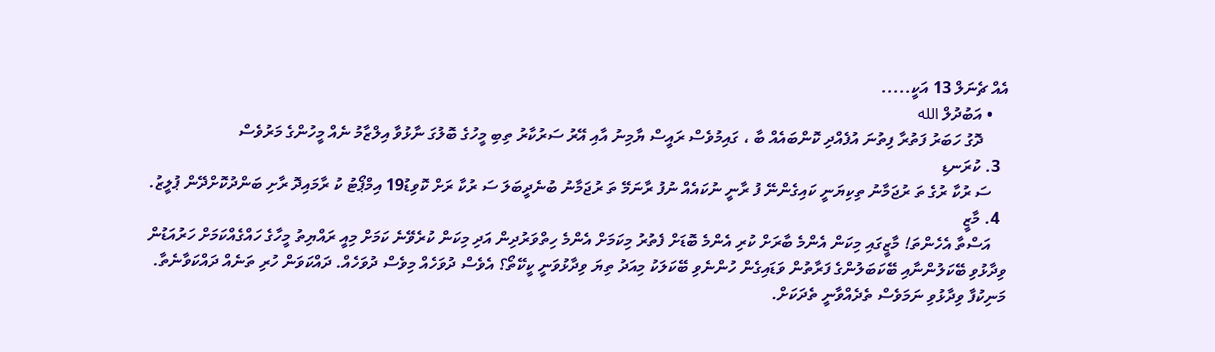އެއް ޗެނަލް 13 އަކީ.....
    • އަބުދުލް الله
      ދޮގު ހަބަރު ފަތުރާ ފިތުނަ އުފެއްދި ކޮންބައެއް ބާ ، ގައިމުވެސް ރައީސް ޔާމިނު އާއި އޭރު ސަރުކާރު ތިބި މީހުގެ ބޮލުގަ ނާޅުވާ އިލްޒާމު ނެއް މީހުންގެ މަރުވެސް
  3. ކުރަނޑި
    ސަ ރުކާ ރުގެ ތަ ރުޖަމާނު ތިކިޔަނީ ކައިގެންނޭ ފު ރާނީ ނުކައެއް ނުފު ރާނަމޭ ތަ ރުޖަމާނު ބުނެދީބަލަ ސަ ރުކާ ރަށް ކޮވިޑު19 އިމްޕޯޓު ކު ރާމައިދޮ ރާށި ބަންދުކޮށްދޭން ޕުލީޒު.
  4. މާޒީ
    އަސްތާ އެހެންތަ! މާޒީގައި މިކަން އެންމެ ބާރަށް ކުރި އެންމެ ބޮޑަށް ފެތުރު މިކަމަށް އެންމެ ހިތްވަރުދިން އަދި މިކަން ކުރެވޭނެ ކަމަށް މިއީ ރައްޔިތު މީހާގެ ހައްގެއްކަމަށް ހަރުއަޑުން ވިދާޅުވި ބޭކަލުންނާއި ބޭކަބަލުންގެ ފަރާތުން ވަޑައިގެން ހުންނެވި ބޭކަލަކު މިއަދު ތިޔަ ވިދާޅުވަނީ ކީކޭތޯ؟ އެވެސް ދުވަހެއް މިވެސް ދުވަހެއް. ދައްކަވަން ހުރި ތަނެއް ދައްކަވާނެތާ. މަނިކުފާ ވިދާޅުވި ނަމަވެސް ތެދެއްވާނީ ތެދަކަށް.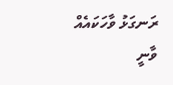ރަނގަޅު ވާހަކައެއް ވާނީ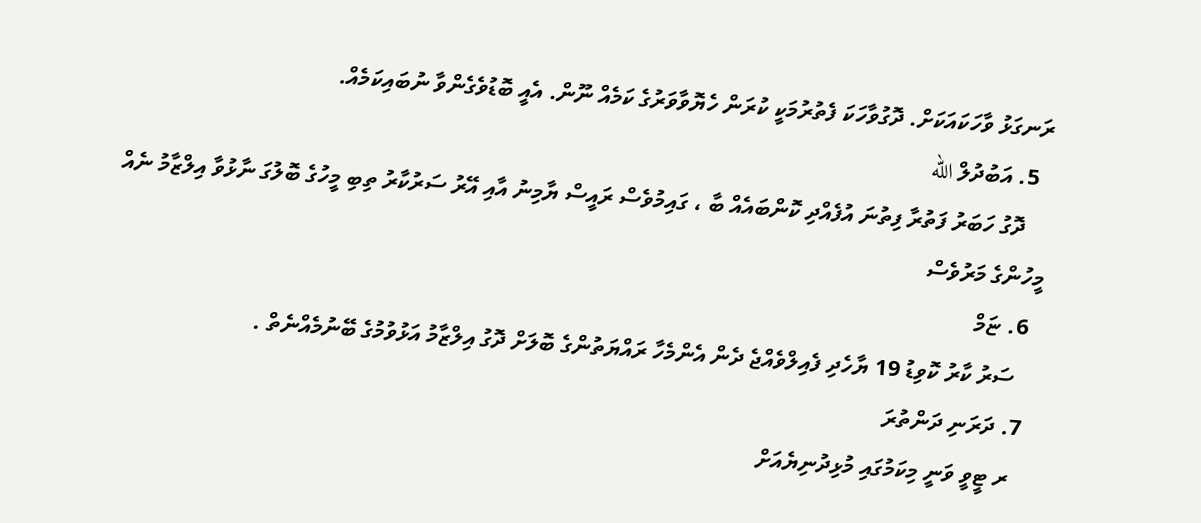ރަނގަޅު ވާހަކައަކަށް. ދޮގުވާހަކަ ފެތުރުމަކީ ކުރަން ހެޔޮވާވަރުގެ ކަމެއް ނޫން. އެއީ ބޮޑުވެގެންވާ ނުބައިކަމެއް.
  5. އަބުދުލް الله
    ދޮގު ހަބަރު ފަތުރާ ފިތުނަ އުފެއްދި ކޮންބައެއް ބާ ، ގައިމުވެސް ރައީސް ޔާމިނު އާއި އޭރު ސަރުކާރު ތިބި މީހުގެ ބޮލުގަ ނާޅުވާ އިލްޒާމު ނެއް މީހުންގެ މަރުވެސް
  6. ޏަމް
    ސަރު ކާރު ކޮވިޑު 19 ޔާހެދި ފެއިލްވެއްޖެ ދެން އެންމެހާ ރައްޔަތުންގެ ބޮލަށް ދޮގު އިލްޒާމު އަޅުވުމުގެ ބޭނުމެއްނެތް .
  7. ދަރަނި ދަންތުރަ
    ރ ޓީވީ ވަނީ މިކަމުގައި މުޅިދުނިޔެއަށް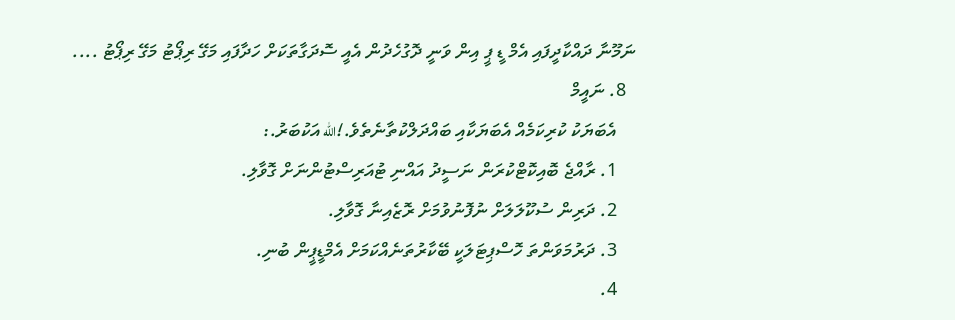ނަމޫނާ ދައްކާދީފައި އެމް ޑީ ޕީ އިން ވަނީ ދޮގުހެދުން އެއީ ސޮދަގާތަކަށް ހަދާފައި މަގޭ ރިޕޯޓު މަގޭ ރިޕޯޓު ....
  8. ނައީމް
    އެބަޔަކު ކުރިކަމެއް އެބަޔަކާއި ބައްދަލްކުތާނެތެވެ.!الله އަކުބަރު.:
    1. ރާއްޖެ ބޮއިކޮޓްކުރަން ނަސީދު އައްނި ޓުއަރިސްޓުންނަށް ގޮވާލި.
    2. ދަރިން ސުކޫލަލަށް ނުފޮނުވުމަށް ރޮޒެއިނާ ގޮވާލި.
    3. ދަރުމަވަންތަ ހޮސްޕިޓަލަކީ ބޭކާރުތަނެއްކަމަށް އެމްޑީޕީން ބުނި.
    4.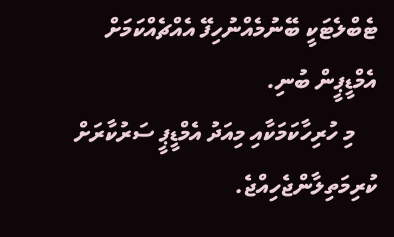ޓެބްލެޓަކީ ބޭނުމެއްނުހިފޭ އެއްޗެއްކަމަށް އެމްޑީޕީން ބުނި.
    މި ހުރިހާކަމަކާއި މިއަދު އެމްޑީޕީ ސަރުކާރަށް ކުރިމަތިލާންޖެހިއްޖެ.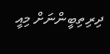ދިރިތިބީންނަށް މިއީ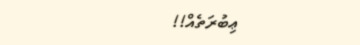ޢިބުރަތެއް!!